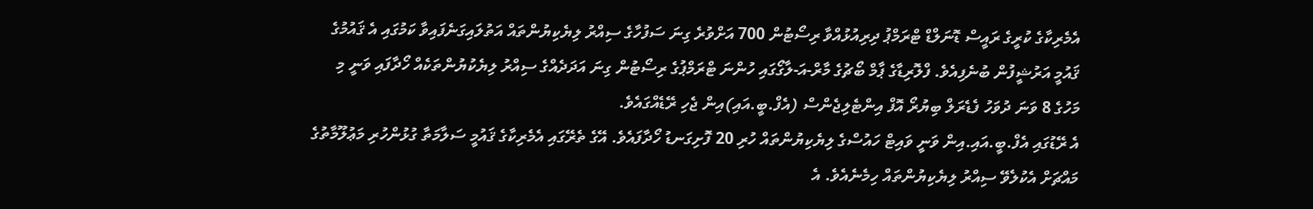އެމެރިކާގެ ކުރީގެ ރައީސް ޑޮނަލްޑް ޓްރަމްޕު ދިރިއުޅުއްވާ ރިސޯޓުން 700 އަށްވުރެ ގިނަ ސަފުހާގެ ސިއްރު ލިޔެކިޔުންތައް އަތުލައިގަނެފައިވާ ކަމުގައި އެ ޤައުމުގެ ޤައުމީ އަރުޝީފުން ބުނެފިއެވެ. ފްލޮރިޑާގެ ޕާމް ބޯޗުގެ މާރް-އަ-ލާގޯގައި ހުންނަ ޓްރަމްޕުގެ ރިސޯޓުން ގިނަ އަދަދެއްގެ ސިއްރު ލިޔެކުޔުންތަކެއް ހޯދާފައި ވަނީ މި މަހުގެ 8 ވަނަ ދުވަހު ފެޑެރަލް ބިޔުރޯ އޮފް އިންޓެލިޖެންސް (އެފް.ބީ.އައި)އިން ޖެހި ރޭޑެއްގައެވެ.
އެ ރޭޑުގައި އެފް.ބީ.އައި.އިން ވަނީ ވައިޓް ހައުސްގެ ލިޔެކިޔުންތައް ހުރި 20 ފޮށިގަނޑު ހޯދާފައެވެ. އޭގެ ތެރޭގައި އެމެރިކާގެ ޤައުމީ ސަލާމަތާ ގުޅުންހުރި މަޢުލޫމާތުގެ މައްޗަށް އެކުލެވޭ ސިއްރު ލިޔެކިޔުންތައް ހިމެނެއެވެ. އެ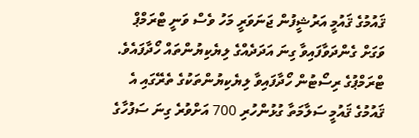ޤައުމުގެ ޤައުމީ އަރުޝީފުން ޖަނަވަރީ މަހު ވެސް ވަނީ ޓްރަމްޕް ވަގަށް ގެންދަވާފައިވާ ގިނަ އަދަދެއްގެ ލިޔެކިޔުންތައް ހޯދާފައެވެ.
ޓްރަމްޕުގެ ރިސޯޓުން ހޯދާފައިވާ ލިޔެކިޔުންތަކުގެ ތެރޭގައި އެ ޤައުމުގެ ޤައުމީ ސަލާމަތާ ގުޅުންހުރި 700 އަށްވުރެ ގިނަ ސަފުހާގެ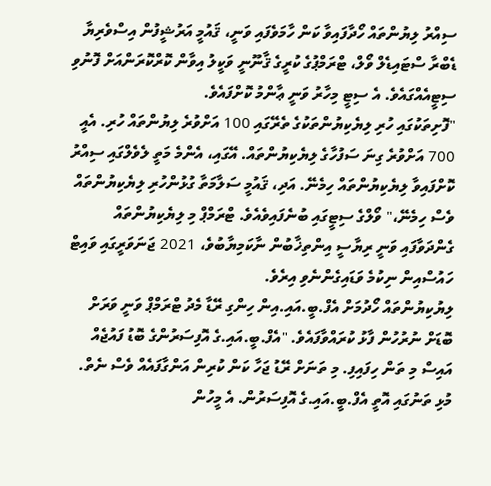ސިއްރު ލިޔުންތައް ހޯދާފައިވާ ކަން ހާމަވެފައި ވަނީ، ޤައުމީ އަރުޝީފުން އިސްވެރިޔާ ޑެބްރާ ސްޓައިޑެލް ވޯލް، ޓްރަމްޕުގެ ކުރީގެ ޤާނޫނީ ވަކީލު އިވާން ކޮރްކޮރަންއަށް ފޮނުވި ސިޓީއެއްގައެވެ. އެ ސިޓީ މިހާރު ވަނީ ޢާންމު ކޮށްފައެވެ.
"ފޮށިތަކުގައި ހުރި ލިޔެކިޔުންތަކުގެ ތެރޭގައި 100 އަށްވުރެ ލިޔުންތައް ހުރި. އެއީ 700 އަށްވުރެ ގިނަ ސަފުހާގެ ލިޔެކިޔުންތައް. އޭގައި، އެންމެ މަތީ ލެވެލްގައި ސިއްރު ކޮށްފައިވާ ލިޔެކިޔުންތައް ހިމެނޭ. އަދި، ޤައުމީ ސަލާމަތާ ގުޅުންހުރި ލިޔެކިޔުންތައް ވެސް ހިމެނޭ،" ވޯލްގެ ސިޓީގައި ބުނެފައިވެއެވެ. ޓްރަމްޕް މި ލިޔެކިޔުންތައް ގެންދަވާފައި ވަނީ ރިޔާސީ އިންތިޚާބުން ނާކަމިޔާބުވެ، 2021 ޖަނަވަރީގައި ވައިޓް ހައުސްއިން ނިކުމެ ވަޑައިގެންނެވި އިރެވެ.
ލިޔުކިޔުންތައް ހޯދުމަށް އެފް.ބީ.އައި.އިން ހިންގި ރޭޑާ މެދު ޓްރަމްޕް ވަނީ ވަރަށް ބޮޑަށް ނުރުހުން ފާޅު ކުރައްވާފައެވެ. "އެފް.ބީ.އައި.ގެ އޮފިސަރުންގެ ބޮޑު ފައުޖެއް އައިސް މި ތަން ހިފައިފި. މި ތަނަށް ރޭޑު ޖަހާ ކަން ކުރިން އަންގާފައެއް ވެސް ނެތް. މުޅި ތަނުގައި އޮތީ އެފް.ބީ.އައި.ގެ އޮފިސަރުން. އެ މީހުން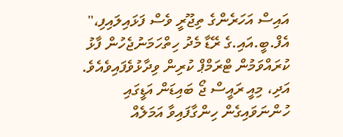އައިސް އަހަރެންގެ ތިޖޫރީ ވެސް ފަޅައިލައިފި،" އެފް.ބީ.އައި.ގެ ރޭޑާ މެދު ހިތްހަމަނުޖެހުން ފާޅު ކުރައްވަމުން ޓްރަމްޕް ކުރިން ވިދާޅުވެފައިވެއެވެ.
އަދި، މިއީ ރައީސް ޖޯ ބައިޑަން އަޑީގައި ހުންނަވައިގެން ހިންގާފައިވާ އަމަލެއް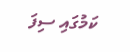ކަމުގައި ސިފަ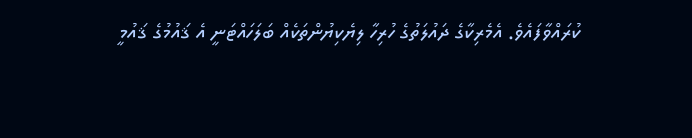ކުރައްވާފައެވެ. އެމެރިކާގެ ދައުލަތުގެ ހުރިހާ ލިޔެކިޔުންތަކެއް ބަލަހައްޓަނީ އެ ޤައުމުގެ ޤައުމީ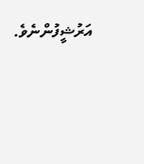އަރުޝީފުންނެވެ.